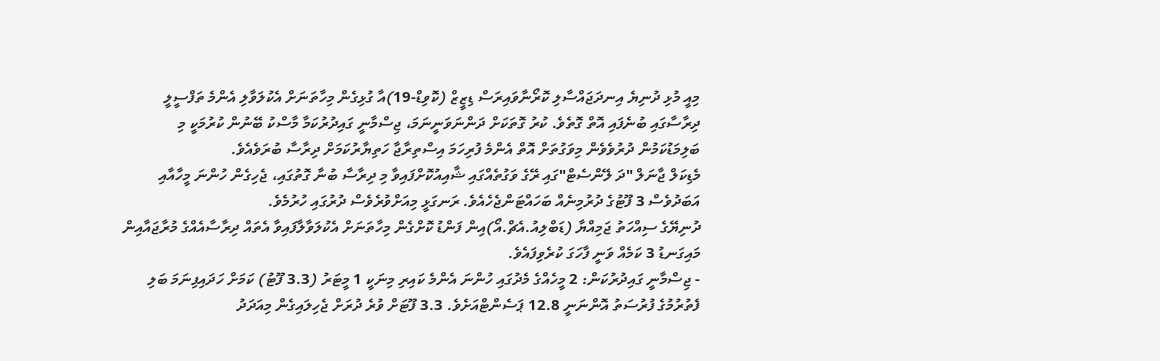މިއީ މުޅި ދުނިޔެ އިނދަޖައްސާލި ކޮރޯނާވައިރަސް ޑިޒީޒް (ކޮވިޑް-19)އާ ގުޅިގެން މިހާތަނަށް އެކުލަވާލި އެންމެ ތަފްސީލީ ދިރާސާގައި ބުނެފައި އޮތް ގޮތެވެ. ކުރު ގޮތަކަށް ދަންނަވަނީނަމަ، ޖިސްމާނީ ގައިދުރުކަމާ މާސްކު ބޭނުން ކުރުމަކީ މި ބަލިމަޑުކަމުން ދުރުވެވެން މިވަގުތަށް އޮތް އެންމެ ފުރިހަމަ އިސްތިރާޖާ ހަތިޔާރުކަމަށް ދިރާސާ ބުރަވެއެވެ.
މެޑިކަލް ޖާނަލް "ދަ ލޭންސެޓް"ގައި ރޭގެ ވަގުތެއްގައި ޝާއިއުކޮށްފައިވާ މި ދިރާސާ ބުނާ ގޮތުގައި، ޖެހިގެން ހުންނަ މީހާއާއި އަބަދުވެސް 3 ފޫޓުގެ ދުރުމިނެއް ބަހައްޓަންޖެހެއެވެ. ރަނގަޅީ މިއަށްވުރެވެސް ދުރުގައި ހުރުމެވެ.
ދުނިޔޭގެ ސިއްހަތު ޖަމިއްޔާ (ޑަބްލިއު.އެޗް.އޯ)އިން ފަންޑު ކޮށްގެން މިހާތަނަށް އެކުލަވާލާފައިވާ އެތައް ދިރާސާއެއްގެ މުރާޖައާއިން މައިގަނޑު 3 ކަމެއް ވަނީ ފާހަގަ ކުރެވިފައެވެ.
- ޖިސްމާނީ ގައިދުރުކަން: 2 މީހެއްގެ މެދުގައި ހުންނަ އެންމެ ކައިރި މިނަކީ 1 މީޓަރު (3.3 ފޫޓު) ކަމަށް ހަދައިފިނަމަ ބަލި ފެތުރުމުގެ ފުރުސަތު އޮންނަނީ 12.8 ޕަސެންޓްއަށެވެ. 3.3 ފޫޓަށް ވުރެ ދުރަށް ޖެހިލައިގެން މިއަދަދު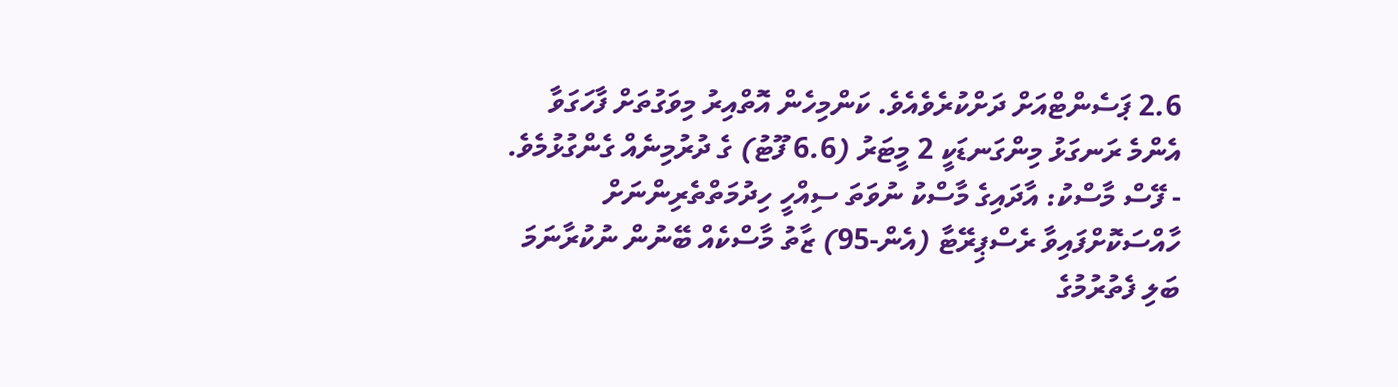2.6 ޕަސެންޓްއަށް ދަށްކުރެވެއެވެ. ކަންމިހެން އޮތްއިރު މިވަގުތަށް ފާހަގަވާ އެންމެ ރަނގަޅު މިންގަނޑަކީ 2 މީޓަރު (6.6 ފޫޓު) ގެ ދުރުމިނެއް ގެންގުޅުމެވެ.
- ފޭސް މާސްކު: އާދައިގެ މާސްކު ނުވަތަ ސިއްހީ ހިދުމަތްތެރިންނަށް ހާއްސަކޮށްފައިވާ ރެސްޕިރޭޓާ (އެން-95) ޒާތު މާސްކެއް ބޭނުން ނުކުރާނަމަ ބަލި ފެތުރުމުގެ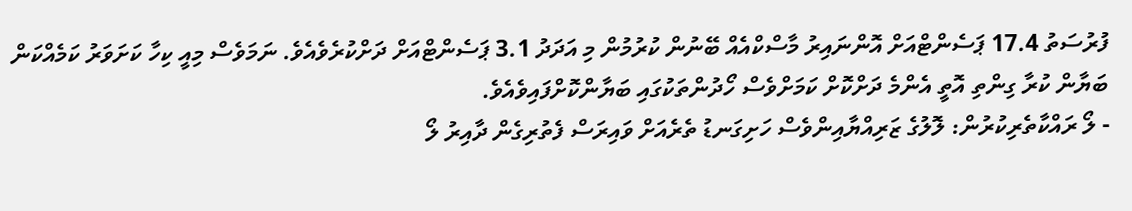ފުރުސަތު 17.4 ޕަސެންޓްއަށް އޮންނައިރު މާސްކްއެއް ބޭނުން ކުރުމުން މި އަދަދު 3.1 ޕަސެންޓްއަށް ދަށްކުރެވެއެވެ. ނަމަވެސް މިއީ ކިހާ ކަށަވަރު ކަމެއްކަން ބަޔާން ކުރާ ގިންތި އޮތީ އެންމެ ދަށްކޮށް ކަމަށްވެސް ހޯދުންތަކުގައި ބަޔާންކޮށްފައިވެއެވެ.
- ލޯ ރައްކާތެރިކުރުން: ލޮލުގެ ޒަރިއްޔާއިންވެސް ހަށިގަނޑު ތެރެއަށް ވައިރަސް ފެތުރިގެން ދާއިރު ލޯ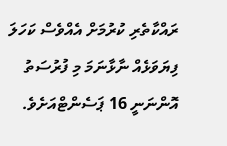ރައްކާތެރި ކުރުމަށް އެއްވެސް ކަހަލަ ފިޔަވަޅެއް ނާޅާނަމަ މި ފުރުސަތު އޮންނަނީ 16 ޕަސެންޓްއަށެވެ.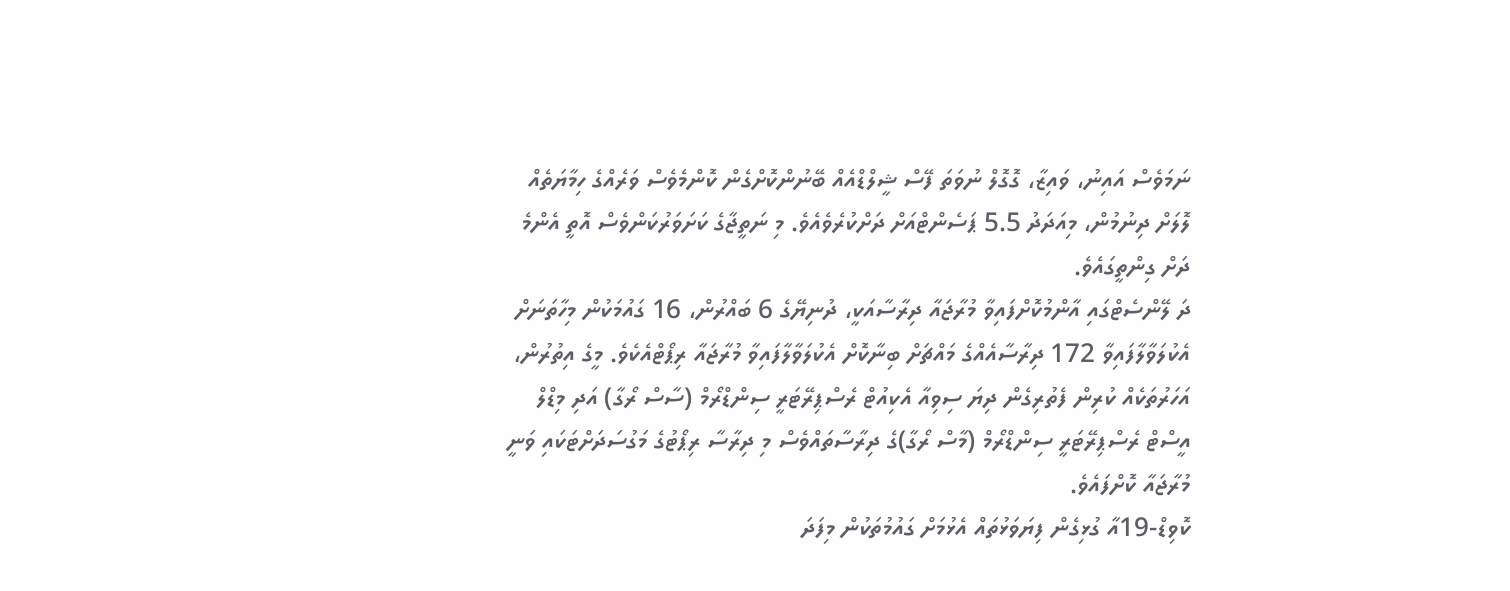ނަމަވެސް އައިނު، ވައިޒާ، ގޮގޮލް ނުވަތަ ފޭސް ޝީލްޑްއެއް ބޭނުންކޮށްގެން ކޮންމެވެސް ވަރެއްގެ ހިމާޔަތެއް ލޮލަށް ދިނުމުން، މިއަދަދު 5.5 ޕަސެންޓްއަށް ދަށްކުރެވެއެވެ. މި ނަތީޖާގެ ކަށަވަރުކަންވެސް އޮތީ އެންމެ ދަށް ގިންތީގައެވެ.
ދަ ލޭންސެޓްގައި އާންމުކޮށްފައިވާ މުރާޖައާ ދިރާސާއަކީ، ދުނިޔޭގެ 6 ބައްރުން، 16 ގައުމަކުން މިހާތަނަށް އެކުލަވާލާފައިވާ 172 ދިރާސާއެއްގެ މައްޗަށް ބިނާކޮށް އެކުލަވާލާފައިވާ މުރާޖައާ ރިޕޯޓްއެކެވެ. މީގެ އިތުރުން، އަހަރުތަކެއް ކުރިން ފެތުރިގެން ދިޔަ ސިވިއާ އެކިއުޓް ރެސްޕިރޭޓަރީ ސިންޑްރޯމް (ސާސް ރޯގާ) އަދި މިޑްލް އީސްޓް ރެސްޕިރޭޓަރީ ސިންޑްރޯމް (މާސް ރޯގާ)ގެ ދިރާސާތައްވެސް މި ދިރާސާ ރިޕޯޓުގެ މަގުސަދަށްޓަކައި ވަނީ މުރާޖައާ ކޮށްފައެވެ.
ކޮވިޑް-19އާ ގުޅިގެން ފިޔަވަޅުތައް އެޅުމަށް ގައުމުތަކުން މިފަދަ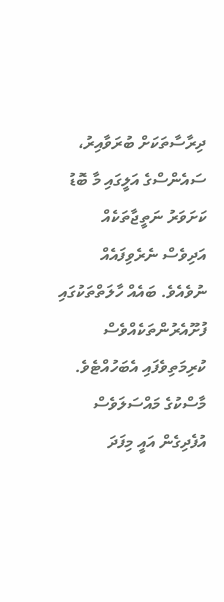ދިރާސާތަކަށް ބުރަވާއިރު، ސައެންސްގެ އަލީގައި މާ ބޮޑު ކަށަވަރު ނަތީޖާތަކެއް އަދިވެސް ނެރެވިފައެއް ނުވެއެވެ. ބައެއް ހާލަތްތަކުގައި ފުށޫއެރުންތަކެއްވެސް ކުރިމަތިވެފައި އެބަހުއްޓެވެ. މާސްކުގެ މައްސަލަވެސް އުފެދިގެން އައީ މިފަދަ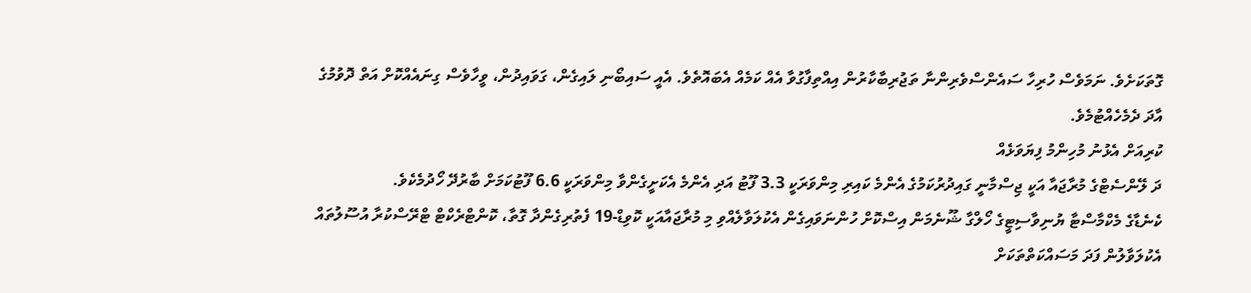ގޮތަކަށެވެ. ނަމަވެސް ހުރިހާ ސައެންސްވެރިންނާ ތަޖުރިބާކާރުން އިއްތިފާގުވާ އެއް ކަމެއް އެބައޮތެވެ. އެއީ ސައިބޯނި ލައިގެން، ގަވައިދުން، ވީހާވެސް ގިނައެއްކޮށް އަތް ދޮވުމުގެ އާދަ ދެމެހެއްޓުމެވެ.
ކުރިއަށް އެޅުނު މުހިންމު ފިޔަވަޅެއް
ދަ ލޭންސެޓްގެ މުރާޖައާ އަކީ ޖިސްމާނީ ގައިދުރުކަމުގެ އެންމެ ކައިރި މިންވަރަކީ 3.3 ފޫޓު އަދި އެންމެ އެކަށީގެންވާ މިންވަރަކީ 6.6 ފޫޓުކަމަށް ބާރުދޭ ހޯދުމެކެވެ.
ކެނެޑާގެ މެކްމާސްޓާ ޔުނިވާސިޓީގެ ހޯލްގާ ޝޫނެމަން އިސްކޮށް ހުންނަވައިގެން އެކުލަވާލެއްވި މި މުރާޖައާއަކީ ކޮވިޑް-19 ފެތުރިގެންދާ ގޮތާ، ކޮންޓްރެކްޓް ޓްރޭސްކުރާ އުސޫލުތައް އެކުލަވާލުން ފަދަ މަސައްކަތްތަކަށް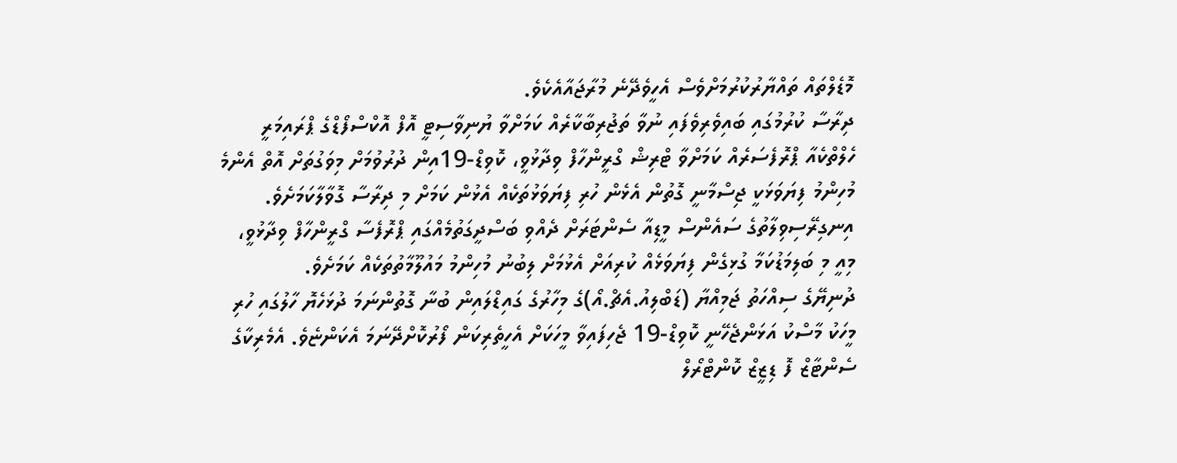މޮޑެލްތައް ތައްޔާރުކުރުމަށްވެސް އެހީވެދޭނެ މުރާޖައާއެކެވެ.
ދިރާސާ ކުރުމުގައި ބައިވެރިވެފައި ނުވާ ތަޖުރިބާކާރެއް ކަމަށްވާ ޔުނިވާސިޓީ އޮފް އޮކްސްފޯޑްގެ ޕްރައިމަރީ ހެލްތްކެއާ ޕްރޮފެސަރެއް ކަމަށްވާ ޓްރިޝް ގްރީންހާފް ވިދާޅުވީ، ކޮވިޑް-19އިން ދުރުވުމަށް މިވަގުތަށް އޮތް އެންމެ މުހިންމު ފިޔަވަޅަކީ ޖިސްމާނީ ގޮތުން އެޅެން ހުރި ފިޔަވަޅުތަކެއް އެޅުން ކަމަށް މި ދިރާސާ ގޮވާލާކަމަށެވެ. އިނގިރޭސިވިލާތުގެ ސައެންސް މީޑިއާ ސެންޓަރަށް ދެއްވި ބަސްދީގަތުމެއްގައި ޕްރޮފެސާ ގްރީންހާފް ވިދާޅުވީ، މިއީ މި ބަލިމަޑުކަމާ ގުޅިގެން ފިޔަވަޅެއް ކުރިއަށް އެޅުމަށް ލިބުނު މުހިންމު މައުލޫމާތުތަކެއް ކަމަށެވެ.
ދުނިޔޭގެ ސިއްހަތު ޖަމިއްޔާ (ޑަބްލިއު.އެޗް.އޯ)ގެ މިހާރުގެ ގައިޑްލައިން ބުނާ ގޮތުންނަމަ ދުޅަހެޔޮ ހާލުގައި ހުރި މީހަކު މާސްކު އަޅަންޖެހޭނީ ކޮވިޑް-19 ޖެހިފައިވާ މީހަކަށް އެހީތެރިކަން ފޯރުކޮށްދޭނަމަ އެކަންޏެވެ. އެމެރިކާގެ ސެންޓާޒް ފޮ ޑިޒީޒް ކޮންޓްރޯލް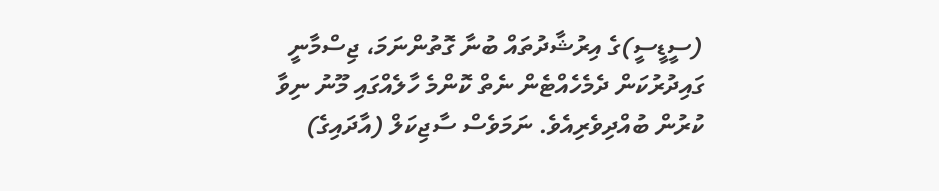(ސީޑީސީ)ގެ އިރުޝާދުތައް ބުނާ ގޮތުންނަމަ، ޖިސްމާނީ ގައިދުރުކަން ދެމެހެއްޓެން ނެތް ކޮންމެ ހާލެއްގައި މޫނު ނިވާ ކުރުން ބުއްދިވެރިއެވެ. ނަމަވެސް ސާޖިކަލް (އާދައިގެ)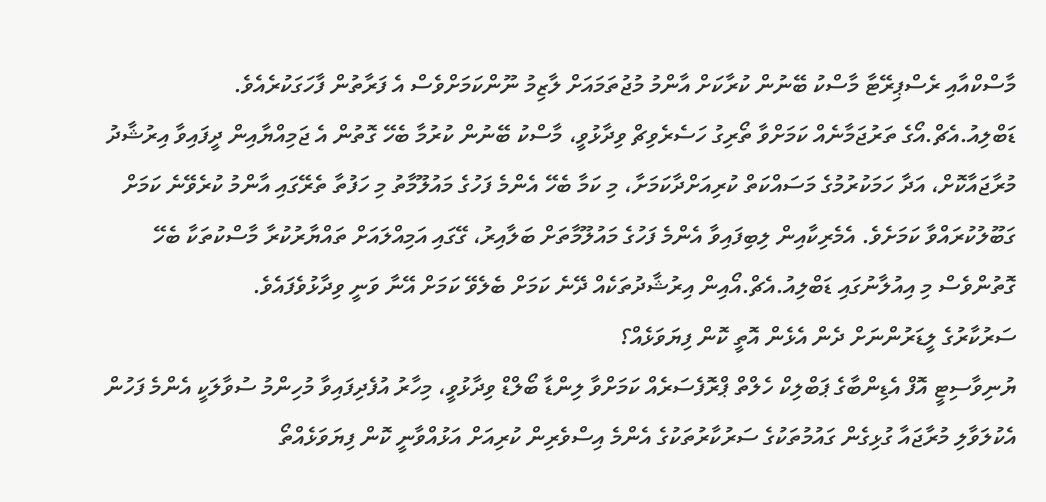މާސްކްއާއި ރެސްޕިރޭޓާ މާސްކު ބޭނުން ކުރާކަށް އާންމު މުޖުތަމައަށް ލާޒިމު ނޫންކަމަށްވެސް އެ ފަރާތުން ފާހަގަކުރެއެވެ.
ޑަބްލިއު.އެޗް.އޯގެ ތަރުޖަމާނެއް ކަމަށްވާ ތޯރިގު ހަސެރެވިޗް ވިދާޅުވީ، މާސްކު ބޭނުން ކުރުމާ ބެހޭ ގޮތުން އެ ޖަމިއްޔާއިން ދީފައިވާ އިރުޝާދު މުރާޖައާކޮށް، އަދާ ހަމަކުރުމުގެ މަސައްކަތް ކުރިއަށްދާކަމަށާ، މި ކަމާ ބެހޭ އެންމެ ފަހުގެ މައުލޫމާތު މި ހަފުތާ ތެރޭގައި އާންމު ކުރެވޭނެ ކަމަށް ގަބޫލުކުރައްވާ ކަމަށެވެ. އެމެރިކާއިން ލިބިފައިވާ އެންމެ ފަހުގެ މައުލޫމާތަށް ބަލާއިރު، ގޭގައި އަމިއްލައަށް ތައްޔާރުކުރާ މާސްކުތަކާ ބެހޭ ގޮތުންވެސް މި އިއުލާނުގައި ޑަބްލިއު.އެޗް.އޯއިން އިރުޝާދުތަކެއް ދޭނެ ކަމަށް ބެލެވޭ ކަމަށް އޭނާ ވަނީ ވިދާޅުވެފައެވެ.
ސަރުކާރުގެ ލީޑަރުންނަށް ދެން އެޅެން އޮތީ ކޮން ފިޔަވަޅެއް؟
ޔުނިވާސިޓީ އޮފް އެޑިންބާގެ ޕަބްލިކް ހެލްތް ޕްރޮފެސަރެއް ކަމަށްވާ ލިންޑާ ބޯލްޑް ވިދާޅުވީ، މިހާރު އުފެދިފައިވާ މުހިންމު ސުވާލަކީ އެންމެ ފަހުން އެކުލަވާލި މުރާޖައާ ގުޅިގެން ގައުމުތަކުގެ ސަރުކާރުތަކުގެ އެންމެ އިސްވެރިން ކުރިއަށް އަޅުއްވާނީ ކޮން ފިޔަވަޅެއްތޯ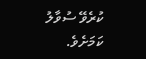ކުރެވޭ ސުވާލު ކަމަށެވެ.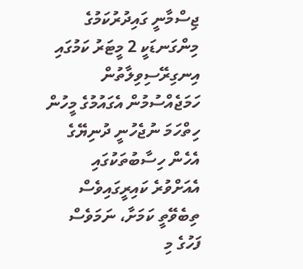ޖިސްމާނީ ގައިދުރުކަމުގެ މިންގަނޑަކީ 2 މީޓަރު ކަމުގައި އިނގިރޭސިވިލާތުން ހަމަޖެއްސުމުން އެގައުމުގެ މީހުން ހިތްހަމަ ނުޖެހުނީ ދުނިޔޭގެ އެހެން ހިސާބުތަކުގައި އެއަށްވުރެ ކައިރީގައިވެސް ތިބެވޭތީ ކަމަށާ، ނަމަވެސް ފަހުގެ މި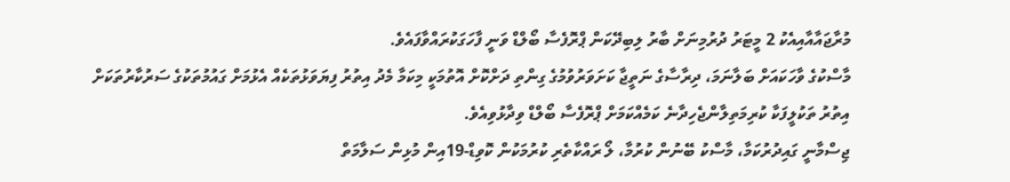މުރާޖައާއާއިއެކު 2 މީޓަރު ދުރުމިނަށް ބާރު ލިބިދޭކަން ޕްރޮފެސާ ބޯލްޑް ވަނީ ފާހަގަކުރައްވާފައެވެ.
މާސްކުގެ ވާހަކައަށް ބަލާނަމަ، ދިރާސާގެ ނަތީޖާ ކަށަވަރުވުމުގެ ގިންތި ދަށްކޮށް އޮތުމަކީ މިކަމާ މެދު އިތުރު ފިޔަވަޅުތަކެއް އެޅުމަށް ގައުމުތަކުގެ ސަރުކާރުތަކަށް އިތުރު ތަކުލީފަކާ ކުރިމަތިލާންޖެހިދާނެ ކަމެއްކަމަށް ޕްރޮފެސާ ބޯލްޑް ވިދާޅުވިއެވެ.
ޖިސްމާނީ ގައިދުރުކަމާ، މާސްކު ބޭނުން ކުރުމާ، ލޯ ރައްކާތެރި ކުރުމަކުން ކޮވިޑް-19އިން މުޅިން ސަލާމަތް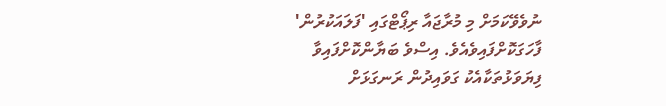ނުވެވޭކަމަށް މި މުރާޖައާ ރިޕޯޓްގައި 'ފަލައަކުރުން' ފާހަގަކޮށްފައިވެއެވެ. އިސްވެ ބަޔާންކޮށްފައިވާ ފިޔަވަޅުތަކާއެކު ގަވައިދުން ރަނގަޅަށް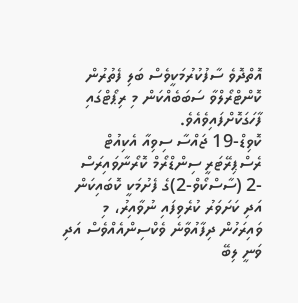އޮތްދޮވެ ސާފުކުރުމަކީވެސް ބަލި ފެތުރުން ކޮންޓްރޯލްވާ ސަބަބެއްކަން މި ރިޕޯޓްގައި ފާހަގަކޮށްފައިވެއެވެ.
ކޮވިޑް-19 ޖައްސާ ސިވިއާ އެކިއުޓް ރެސްޕިރޭޓަރީ ސިންޑްރޯމް ކޮރޯނާވައިރަސް -2 (ސާސްކޯވް-2)ގެ ފެށުމަކީ ކޮބައިކަން އަދި ކަށަވަރު ކުރެވިފައި ނުވާއިރު، މި ވައިރަހުން ދިފާއުވާނެ ވެކްސިންއެއްވެސް އަދި ވަނީ ލިބޭ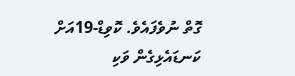ގޮތް ނުވެފައެވެ. ކޮވިޑް-19އަށް ކަނޑައެޅިގެން ވަކި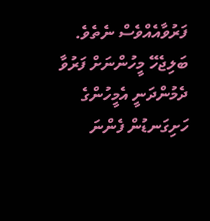ފަރުވާއެއްވެސް ނެތެވެ. ބަލިޖެހޭ މީހުންނަށް ފަރުވާ ދެމުންދަނީ އެމީހުންގެ ހަށިގަނޑުން ފެންނަ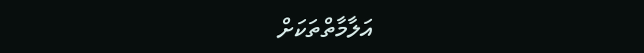އަލާމާތްތަކަށް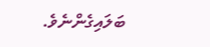ބަލައިގެންނެވެ.